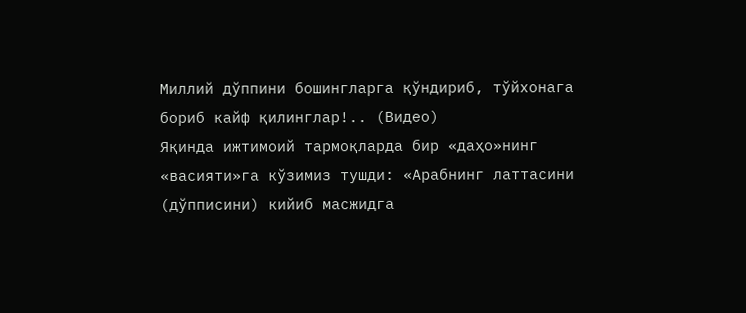Миллий дўппини бошингларга қўндириб, тўйхонага бориб кайф қилинглар!.. (Видео)
Яқинда ижтимоий тармоқларда бир «даҳо»нинг «васияти»га кўзимиз тушди: «Арабнинг латтасини (дўпписини) кийиб масжидга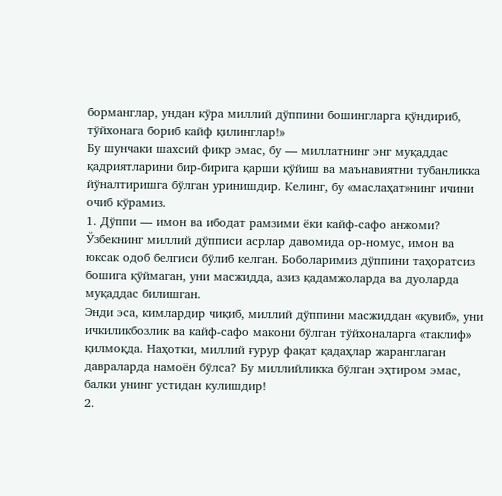борманглар, ундан кўра миллий дўппини бошингларга қўндириб, тўйхонага бориб кайф қилинглар!»
Бу шунчаки шахсий фикр эмас, бу — миллатнинг энг муқаддас қадриятларини бир-бирига қарши қўйиш ва маънавиятни тубанликка йўналтиришга бўлган уринишдир. Келинг, бу «маслаҳат»нинг ичини очиб кўрамиз.
1. Дўппи — имон ва ибодат рамзими ёки кайф-сафо анжоми?
Ўзбекнинг миллий дўпписи асрлар давомида ор-номус, имон ва юксак одоб белгиси бўлиб келган. Боболаримиз дўппини таҳоратсиз бошига қўймаган, уни масжидда, азиз қадамжоларда ва дуоларда муқаддас билишган.
Энди эса, кимлардир чиқиб, миллий дўппини масжиддан «қувиб», уни ичкиликбозлик ва кайф-сафо макони бўлган тўйхоналарга «таклиф» қилмоқда. Наҳотки, миллий ғурур фақат қадаҳлар жаранглаган давраларда намоён бўлса? Бу миллийликка бўлган эҳтиром эмас, балки унинг устидан кулишдир!
2.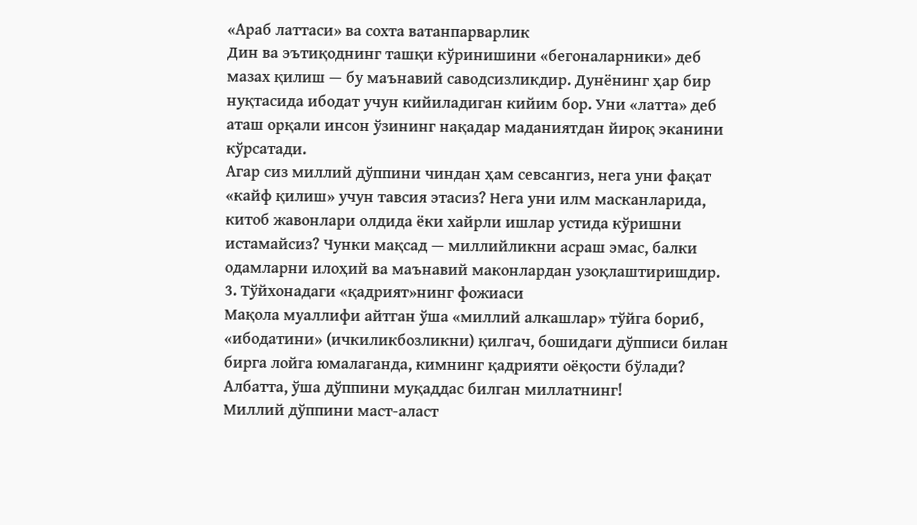«Араб латтаси» ва сохта ватанпарварлик
Дин ва эътиқоднинг ташқи кўринишини «бегоналарники» деб мазах қилиш — бу маънавий саводсизликдир. Дунёнинг ҳар бир нуқтасида ибодат учун кийиладиган кийим бор. Уни «латта» деб аташ орқали инсон ўзининг нақадар маданиятдан йироқ эканини кўрсатади.
Агар сиз миллий дўппини чиндан ҳам севсангиз, нега уни фақат «кайф қилиш» учун тавсия этасиз? Нега уни илм масканларида, китоб жавонлари олдида ёки хайрли ишлар устида кўришни истамайсиз? Чунки мақсад — миллийликни асраш эмас, балки одамларни илоҳий ва маънавий маконлардан узоқлаштиришдир.
3. Тўйхонадаги «қадрият»нинг фожиаси
Мақола муаллифи айтган ўша «миллий алкашлар» тўйга бориб, «ибодатини» (ичкиликбозликни) қилгач, бошидаги дўпписи билан бирга лойга юмалаганда, кимнинг қадрияти оёқости бўлади? Албатта, ўша дўппини муқаддас билган миллатнинг!
Миллий дўппини маст-аласт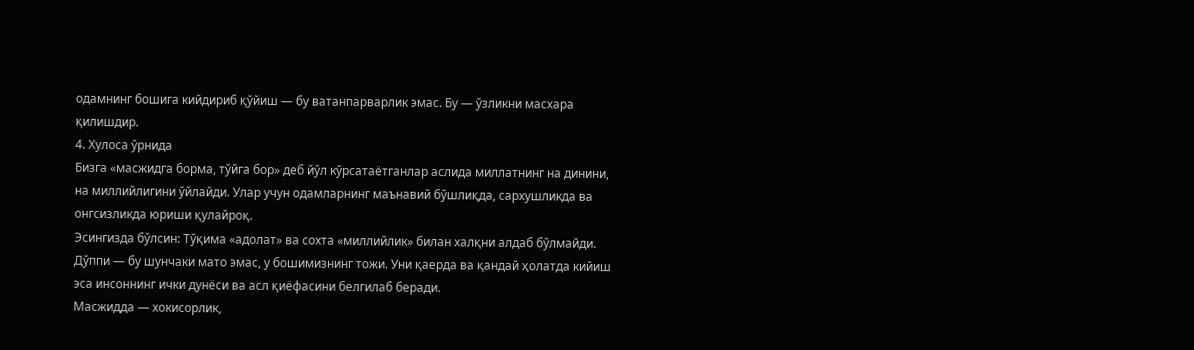одамнинг бошига кийдириб қўйиш — бу ватанпарварлик эмас. Бу — ўзликни масхара қилишдир.
4. Хулоса ўрнида
Бизга «масжидга борма, тўйга бор» деб йўл кўрсатаётганлар аслида миллатнинг на динини, на миллийлигини ўйлайди. Улар учун одамларнинг маънавий бўшлиқда, сархушликда ва онгсизликда юриши қулайроқ.
Эсингизда бўлсин: Тўқима «адолат» ва сохта «миллийлик» билан халқни алдаб бўлмайди. Дўппи — бу шунчаки мато эмас, у бошимизнинг тожи. Уни қаерда ва қандай ҳолатда кийиш эса инсоннинг ички дунёси ва асл қиёфасини белгилаб беради.
Масжидда — хокисорлик,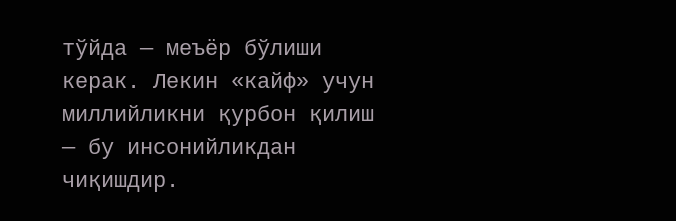тўйда — меъёр бўлиши керак. Лекин «кайф» учун миллийликни қурбон қилиш — бу инсонийликдан чиқишдир.